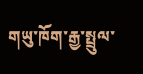གཡུ་ཁོག་རྒྱ་སྤྲུལ་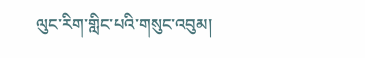ལུང་རིག་གླིང་པའི་གསུང་འབུམ།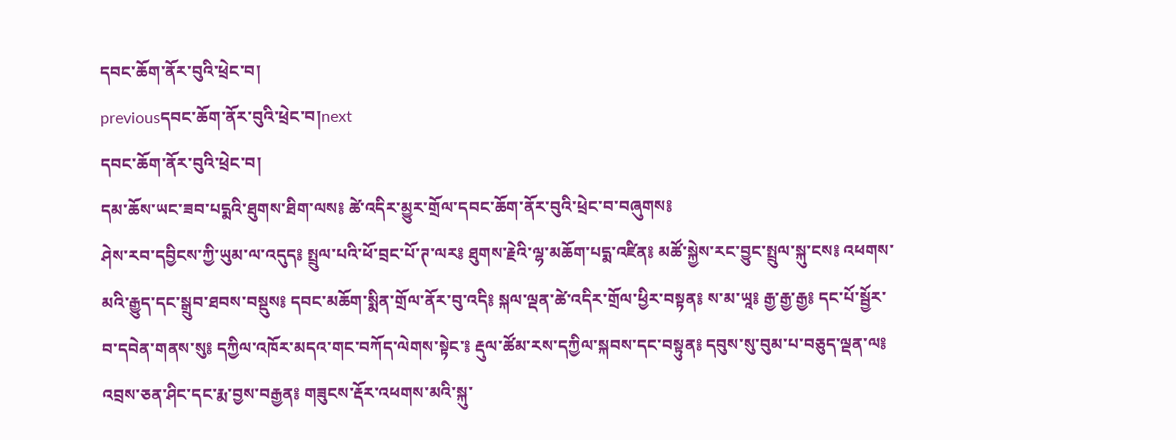དབང་ཆོག་ནོར་བུའི་ཕྲེང་བ།
previousདབང་ཆོག་ནོར་བུའི་ཕྲེང་བ།next
དབང་ཆོག་ནོར་བུའི་ཕྲེང་བ།
དམ་ཆོས་ཡང་ཟབ་པདྨའི་ཐུགས་ཐིག་ལས༔ ཚེ་འདིར་མྱུར་གྲོལ་དབང་ཆོག་ནོར་བུའི་ཕྲེང་བ་བཞུགས༔
ཤེས་རབ་དབྱིངས་ཀྱི་ཡུམ་ལ་འདུད༔ སྤྲུལ་པའི་ཕོ་བྲང་པོ་ཊ་ལར༔ ཐུགས་རྗེའི་ལྷ་མཆོག་པདྨ་འཛིན༔ མཚོ་སྐྱེས་རང་བྱུང་སྤྲུལ་སྐུ་ངས༔ འཕགས་མའི་རྒྱུད་དང་སྒྲུབ་ཐབས་བསྡུས༔ དབང་མཆོག་སྨིན་གྲོལ་ནོར་བུ་འདི༔ སྐལ་ལྡན་ཚེ་འདིར་གྲོལ་ཕྱིར་བསྟན༔ ས་མ་ཡཱ༔ རྒྱ་རྒྱ་རྒྱ༔ དང་པོ་སྦྱོར་བ་དབེན་གནས་སུ༔ དཀྱིལ་འཁོར་མདའ་གང་བཀོད་ལེགས་སྟེང་༔ རྡུལ་ཚོམ་རས་དཀྱིལ་སྐབས་དང་བསྟུན༔ དབུས་སུ་བུམ་པ་བཅུད་ལྡན་ལ༔ འབྲས་ཅན་ཤིང་དང་རྨ་བྱས་བརྒྱན༔ གཟུངས་རྡོར་འཕགས་མའི་སྐུ་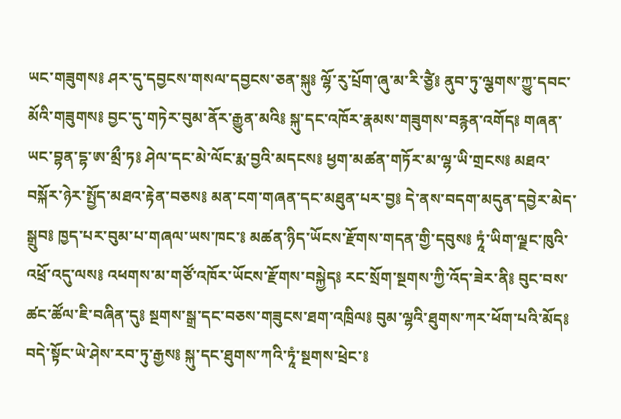ཡང་གཟུགས༔ ཤར་དུ་དབྱངས་གསལ་དབྱངས་ཅན་སྐུ༔ ལྷོ་རུ་པྲོག་ཞུ་མ་རི་ཙྱཻ༔ ནུབ་ཏུ་ལྕགས་ཀྱུ་དབང་མོའི་གཟུགས༔ བྱང་དུ་གཏེར་བུམ་ནོར་རྒྱུན་མའི༔ སྐུ་དང་འཁོར་རྣམས་གཟུགས་བརྙན་འགོད༔ གཞན་ཡང་བྷན་དྷ་ཨ་མྲྀ་ཏ༔ ཤེལ་དང་མེ་ལོང་རྨ་བྱའི་མདངས༔ ཕྱག་མཚན་གཏོར་མ་ལྷ་ཡི་གྲངས༔ མཐའ་བསྐོར་ཉེར་སྤྱོད་མཐའ་རྟེན་བཅས༔ མན་ངག་གཞན་དང་མཐུན་པར་བྱ༔ དེ་ནས་བདག་མདུན་དབྱེར་མེད་སྒྲུབ༔ ཁྱད་པར་བུམ་པ་གཞལ་ཡས་ཁང་༔ མཚན་ཉིད་ཡོངས་རྫོགས་གདན་གྱི་དབུས༔ ཏཱཾ་ཡིག་ལྗང་ཁུའི་འཕྲོ་འདུ་ལས༔ འཕགས་མ་གཙོ་འཁོར་ཡོངས་རྫོགས་བསྐྱེད༔ རང་སྲོག་སྔགས་ཀྱི་འོད་ཟེར་ནི༔ བུང་བས་ཚང་ཚོལ་ཇི་བཞིན་དུ༔ སྔགས་སྒྲ་དང་བཅས་གཟུངས་ཐག་འཁྲིལ༔ བུམ་ལྷའི་ཐུགས་ཀར་ཕོག་པའི་མོད༔ བདེ་སྟོང་ཡེ་ཤེས་རབ་ཏུ་རྒྱས༔ སྐུ་དང་ཐུགས་ཀའི་ཏཱཾ་སྔགས་ཕྲེང་༔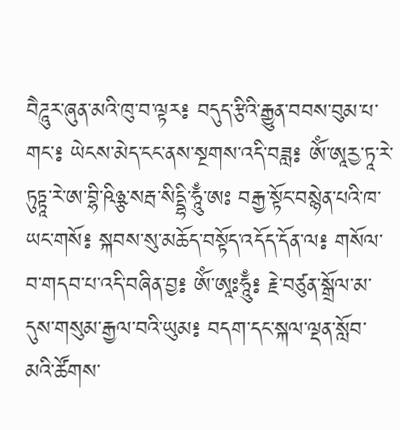བཻཌཱུར་ཞུན་མའི་ཁུ་བ་ལྟར༔ བདུད་རྩིའི་རྒྱུན་བབས་བུམ་པ་གང་༔ ཡེངས་མེད་ངང་ནས་སྔགས་འདི་བཟླ༔ ཨོཾ་ཨཱརྱ་ཏཱ་རེ་ཏུཏྟཱ་རེ་ཨ་བྷི་ཥིཉྩ་སརྦ་སིདྡྷི་ཧཱུྃ་ཨཿ བརྒྱ་སྟོང་བསྙེན་པའི་ཁ་ཡང་གསོ༔ སྐབས་སུ་མཆོད་བསྟོད་འདོད་དོན་ལ༔ གསོལ་བ་གདབ་པ་འདི་བཞིན་བྱ༔ ཨོཾ་ཨཱཿཧཱུྃ༔ རྗེ་བཙུན་སྒྲོལ་མ་དུས་གསུམ་རྒྱལ་བའི་ཡུམ༔ བདག་དང་སྐལ་ལྡན་སློབ་མའི་ཚོགས་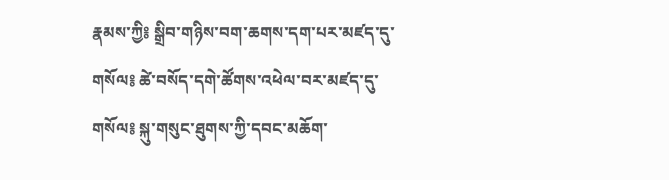རྣམས་ཀྱི༔ སྒྲིབ་གཉིས་བག་ཆགས་དག་པར་མཛད་དུ་གསོལ༔ ཚེ་བསོད་དགེ་ཚོགས་འཕེལ་བར་མཛད་དུ་གསོལ༔ སྐུ་གསུང་ཐུགས་ཀྱི་དབང་མཆོག་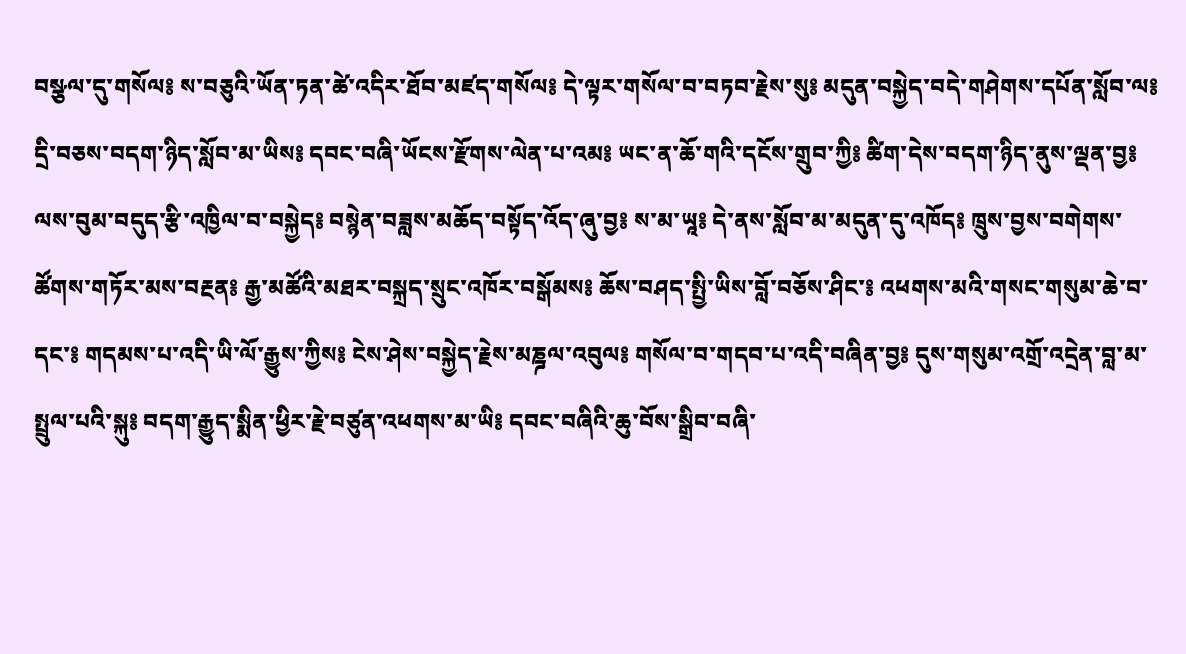བསྩལ་དུ་གསོལ༔ ས་བཅུའི་ཡོན་ཏན་ཚེ་འདིར་ཐོབ་མཛད་གསོལ༔ དེ་ལྟར་གསོལ་བ་བཏབ་རྗེས་སུ༔ མདུན་བསྐྱེད་བདེ་གཤེགས་དཔོན་སློབ་ལ༔ དྲི་བཅས་བདག་ཉིད་སློབ་མ་ཡིས༔ དབང་བཞི་ཡོངས་རྫོགས་ལེན་པ་འམ༔ ཡང་ན་ཆོ་གའི་དངོས་གྲུབ་ཀྱི༔ ཚིག་དེས་བདག་ཉིད་ནུས་ལྡན་བྱ༔ ལས་བུམ་བདུད་རྩི་འཁྱིལ་བ་བསྐྱེད༔ བསྙེན་བཟླས་མཆོད་བསྟོད་འོད་ཞུ་བྱ༔ ས་མ་ཡཱ༔ དེ་ནས་སློབ་མ་མདུན་དུ་འཁོད༔ ཁྲུས་བྱས་བགེགས་ཚོགས་གཏོར་མས་བརྔན༔ རྒྱ་མཚོའི་མཐར་བསྐྲད་སྲུང་འཁོར་བསྒོམས༔ ཆོས་བཤད་སྤྱི་ཡིས་བློ་བཅོས་ཤིང་༔ འཕགས་མའི་གསང་གསུམ་ཆེ་བ་དང་༔ གདམས་པ་འདི་ཡི་ལོ་རྒྱུས་ཀྱིས༔ ངེས་ཤེས་བསྐྱེད་རྗེས་མཎྜལ་འབུལ༔ གསོལ་བ་གདབ་པ་འདི་བཞིན་བྱ༔ དུས་གསུམ་འགྲོ་འདྲེན་བླ་མ་སྤྲུལ་པའི་སྐུ༔ བདག་རྒྱུད་སྨིན་ཕྱིར་རྗེ་བཙུན་འཕགས་མ་ཡི༔ དབང་བཞིའི་ཆུ་བོས་སྒྲིབ་བཞི་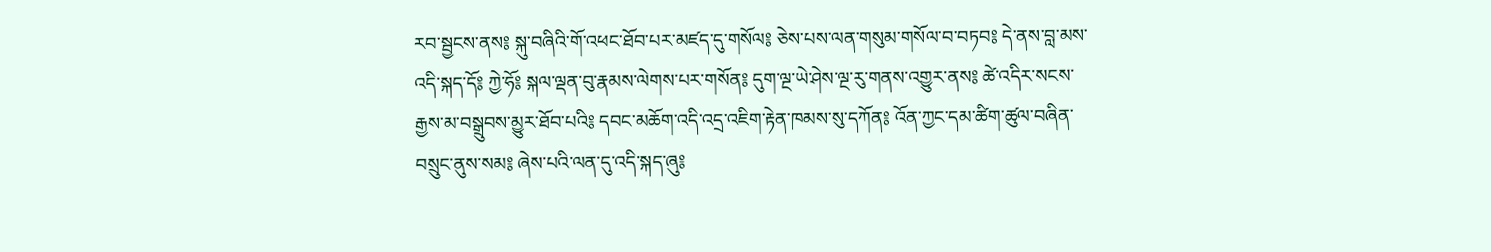རབ་སྦྱངས་ནས༔ སྐུ་བཞིའི་གོ་འཕང་ཐོབ་པར་མཛད་དུ་གསོལ༔ ཅེས་པས་ལན་གསུམ་གསོལ་བ་བཏབ༔ དེ་ནས་བླ་མས་འདི་སྐད་དོ༔ ཀྱེ་ཧོ༔ སྐལ་ལྡན་བུ་རྣམས་ལེགས་པར་གསོན༔ དུག་ལྔ་ཡེ་ཤེས་ལྔ་རུ་གནས་འགྱུར་ནས༔ ཚེ་འདིར་སངས་རྒྱས་མ་བསྒྲུབས་མྱུར་ཐོབ་པའི༔ དབང་མཆོག་འདི་འདྲ་འཇིག་རྟེན་ཁམས་སུ་དཀོན༔ འོན་ཀྱང་དམ་ཚིག་ཚུལ་བཞིན་བསྲུང་ནུས་སམ༔ ཞེས་པའི་ལན་དུ་འདི་སྐད་ཞུ༔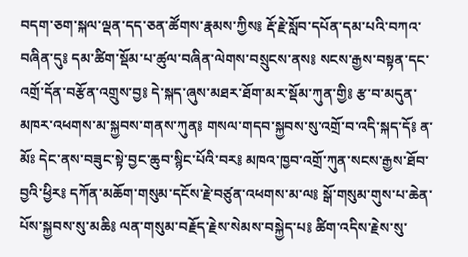བདག་ཅག་སྐལ་ལྡན་དད་ཅན་ཚོགས་རྣམས་ཀྱིས༔ རྡོ་རྗེ་སློབ་དཔོན་དམ་པའི་བཀའ་བཞིན་དུ༔ དམ་ཚིག་སྡོམ་པ་ཚུལ་བཞིན་ལེགས་བསྲུངས་ནས༔ སངས་རྒྱས་བསྟན་དང་འགྲོ་དོན་བརྩོན་འགྲུས་བྱ༔ དེ་སྐད་ཞུས་མཐར་ཐོག་མར་སྡོམ་ཀུན་གྱི༔ རྩ་བ་མདུན་མཁར་འཕགས་མ་སྐྱབས་གནས་ཀུན༔ གསལ་གདབ་སྐྱབས་སུ་འགྲོ་བ་འདི་སྐད་དོ༔ ན་མོཿ དེང་ནས་བཟུང་སྟེ་བྱང་ཆུབ་སྙིང་པོའི་བར༔ མཁའ་ཁྱབ་འགྲོ་ཀུན་སངས་རྒྱས་ཐོབ་བྱའི་ཕྱིར༔ དཀོན་མཆོག་གསུམ་དངོས་རྗེ་བཙུན་འཕགས་མ་ལ༔ སྒོ་གསུམ་གུས་པ་ཆེན་པོས་སྐྱབས་སུ་མཆི༔ ལན་གསུམ་བརྗོད་རྗེས་སེམས་བསྐྱེད་པ༔ ཚིག་འདིས་རྗེས་སུ་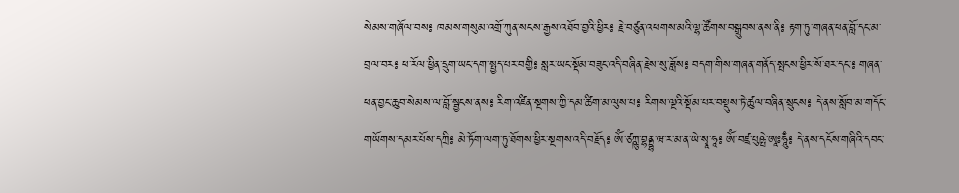སེམས་གཞོལ་བས༔ ཁམས་གསུམ་འགྲོ་ཀུན་སངས་རྒྱས་འཐོབ་བྱའི་ཕྱིར༔ རྗེ་བཙུན་འཕགས་མའི་ལྷ་ཚོགས་བསྒྲུབས་ནས་ནི༔ རྟག་ཏུ་གཞན་ཕན་བློ་དང་མ་བྲལ་བར༔ ཕ་རོལ་ཕྱིན་དྲུག་ཡང་དག་སྤྱད་པར་བགྱི༔ སླར་ཡང་སྡོམ་བཟུང་འདི་བཞིན་རྗེས་སུ་ཟློས༔ བདག་གིས་གཞན་གནོད་སྤངས་ཕྱིར་སོ་ཐར་དང་༔ གཞན་ཕན་བྱང་ཆུབ་སེམས་ལ་བློ་སྦྱངས་ནས༔ རིག་འཛིན་སྔགས་ཀྱི་དམ་ཚིག་མ་ལུས་པ༔ རིགས་ལྔའི་སྡོམ་པར་བསྡུས་ཏེ་ཚུལ་བཞིན་སྲུངས༔ དེ་ནས་སློབ་མ་གདོང་གཡོགས་དམར་པོས་དཀྲི༔ མེ་ཏོག་ལག་ཏུ་ཐོགས་ཕྱིར་སྔགས་འདི་བརྗོད༔ ཨོཾ་ཙཀྵུ་བྷནྡྷ་ཝ་ར་མ་ན་ཡེ་སྭཱ་ཧཱ༔ ཨོཾ་བཛྲ་པུཥྤེ་ཨཱཿཧཱུྃ༔ དེ་ནས་དངོས་གཞིའི་དབང་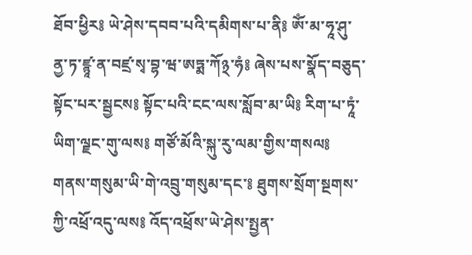ཐོབ་ཕྱིར༔ ཡེ་ཤེས་དབབ་པའི་དམིགས་པ་ནི༔ ཨོཾ་མ་ཧཱ་ཤུ་ནྱ་ཏ་ཛྙཱ་ན་བཛྲ་སྭ་བྷ་ཝ་ཨཏྨ་ཀོ྅་ཧཾ༔ ཞེས་པས་སྣོད་བཅུད་སྟོང་པར་སྦྱངས༔ སྟོང་པའི་ངང་ལས་སློབ་མ་ཡི༔ རིག་པ་ཏཱཾ་ཡིག་ལྗང་གུ་ལས༔ གཙོ་མོའི་སྐུ་རུ་ལམ་གྱིས་གསལ༔ གནས་གསུམ་ཡི་གེ་འབྲུ་གསུམ་དང་༔ ཐུགས་སྲོག་སྔགས་ཀྱི་འཕྲོ་འདུ་ལས༔ འོད་འཕྲོས་ཡེ་ཤེས་སྤྱན་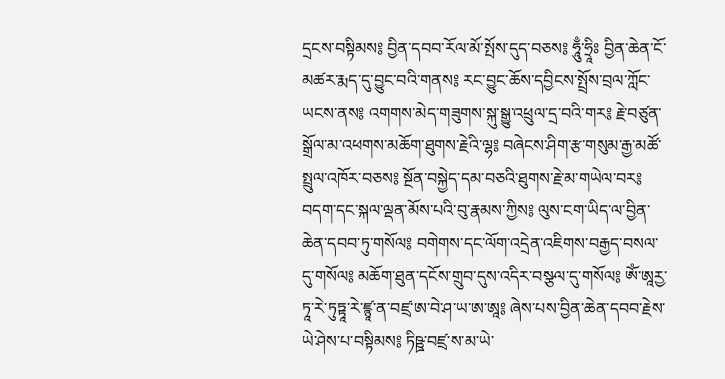དྲངས་བསྟིམས༔ བྱིན་དབབ་རོལ་མོ་སྤོས་དུད་བཅས༔ ཧཱུྃ་ཧྲཱིཿ བྱིན་ཆེན་ངོ་མཚར་རྨད་དུ་བྱུང་བའི་གནས༔ རང་བྱུང་ཆོས་དབྱིངས་སྤྲོས་བྲལ་ཀློང་ཡངས་ནས༔ འགགས་མེད་གཟུགས་སྐུ་སྒྱུ་འཕྲུལ་དྲ་བའི་གར༔ རྗེ་བཙུན་སྒྲོལ་མ་འཕགས་མཆོག་ཐུགས་རྗེའི་ལྷ༔ བཞེངས་ཤིག་རྩ་གསུམ་རྒྱ་མཚོ་སྤྲུལ་འཁོར་བཅས༔ སྔོན་བསྐྱེད་དམ་བཅའི་ཐུགས་རྗེ་མ་གཡེལ་བར༔ བདག་དང་སྐལ་ལྡན་མོས་པའི་བུ་རྣམས་ཀྱིས༔ ལུས་ངག་ཡིད་ལ་བྱིན་ཆེན་དབབ་ཏུ་གསོལ༔ བགེགས་དང་ལོག་འདྲེན་འཇིགས་བརྒྱད་བསལ་དུ་གསོལ༔ མཆོག་ཐུན་དངོས་གྲུབ་དུས་འདིར་བསྩལ་དུ་གསོལ༔ ཨོཾ་ཨཱརྱ་ཏཱ་རེ་ཏུཏྟཱ་རེ་ཛྙཱ་ན་བཛྲ་ཨ་བེ་ཤ་ཡ་ཨ་ཨཱ༔ ཞེས་པས་བྱིན་ཆེན་དབབ་རྗེས་ཡེ་ཤེས་པ་བསྟིམས༔ ཏིཥྛ་བཛྲ་ས་མ་ཡེ་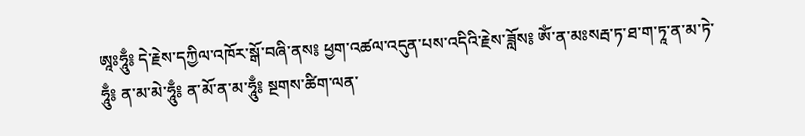ཨཱཿཧཱུྃ༔ དེ་རྗེས་དཀྱིལ་འཁོར་སྒོ་བཞི་ནས༔ ཕྱག་འཚལ་འདུན་པས་འདིའི་རྗེས་ཟློས༔ ཨོཾ་ན་མཿསརྦ་ཏ་ཐ་ག་ཏཱ་ན་མ་ཏེ་ཧཱུྃ༔ ན་མ་མེ་ཧཱུྃ༔ ན་མོ་ན་མ་ཧཱུྃ༔ སྔགས་ཚིག་ལན་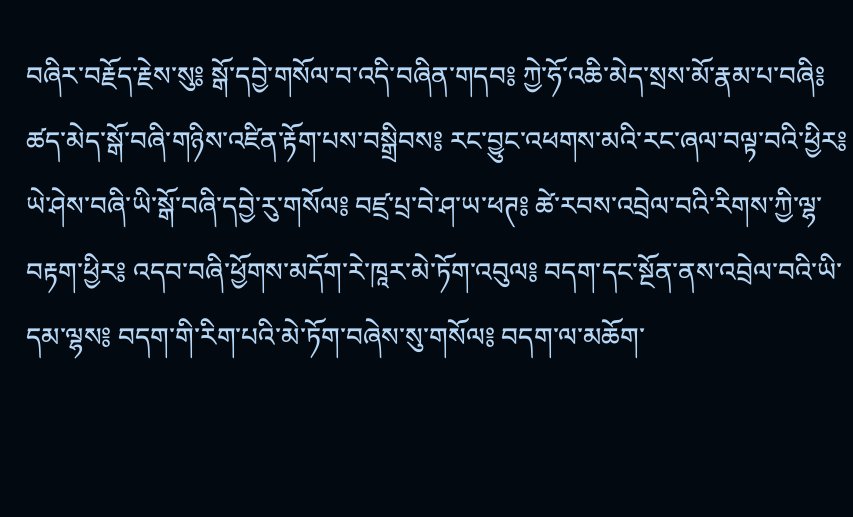བཞིར་བརྗོད་རྗེས་སུ༔ སྒོ་དབྱེ་གསོལ་བ་འདི་བཞིན་གདབ༔ ཀྱེ་ཧོ་འཆི་མེད་སྲས་མོ་རྣམ་པ་བཞི༔ ཚད་མེད་སྒོ་བཞི་གཉིས་འཛིན་རྟོག་པས་བསྒྲིབས༔ རང་བྱུང་འཕགས་མའི་རང་ཞལ་བལྟ་བའི་ཕྱིར༔ ཡེ་ཤེས་བཞི་ཡི་སྒོ་བཞི་དབྱེ་རུ་གསོལ༔ བཛྲ་པྲ་བེ་ཤ་ཡ་ཕཊ༔ ཚེ་རབས་འབྲེལ་བའི་རིགས་ཀྱི་ལྷ་བརྟག་ཕྱིར༔ འདབ་བཞི་ཕྱོགས་མདོག་རེ་ཁཱར་མེ་ཏོག་འབུལ༔ བདག་དང་སྔོན་ནས་འབྲེལ་བའི་ཡི་དམ་ལྷས༔ བདག་གི་རིག་པའི་མེ་ཏོག་བཞེས་སུ་གསོལ༔ བདག་ལ་མཆོག་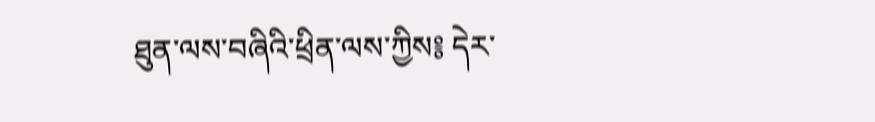ཐུན་ལས་བཞིའི་ཕྲིན་ལས་ཀྱིས༔ དེར་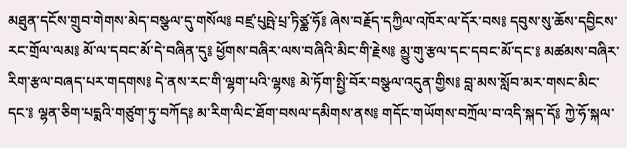མཐུན་དངོས་གྲུབ་གེགས་མེད་བསྩལ་དུ་གསོལ༔ བཛྲ་པུཥྤེ་པྲ་ཏིཙྪ་ཧོ༔ ཞེས་བརྗོད་དཀྱིལ་འཁོར་ལ་དོར་བས༔ དབུས་སུ་ཆོས་དབྱིངས་རང་གྲོལ་ལམ༔ མོ་ལ་དབང་མོ་དེ་བཞིན་དུ༔ ཕྱོགས་བཞིར་ལས་བཞིའི་མིང་གི་རྗེས༔ མྱུ་གུ་རྩལ་དང་དབང་མོ་དང་༔ མཚམས་བཞིར་རིག་རྩལ་བཞད་པར་གདགས༔ དེ་ནས་རང་གི་ལྷག་པའི་ལྷས༔ མེ་ཏོག་སྤྱི་བོར་བསྩལ་འདུན་གྱིས༔ བླ་མས་སློབ་མར་གསང་མིང་དང་༔ ལྷན་ཅིག་པདྨའི་གཙུག་ཏུ་བཀོད༔ མ་རིག་ལིང་ཐོག་བསལ་དམིགས་ནས༔ གདོང་གཡོགས་བཀྲོལ་བ་འདི་སྐད་དོ༔ ཀྱེ་ཧོ་སྐལ་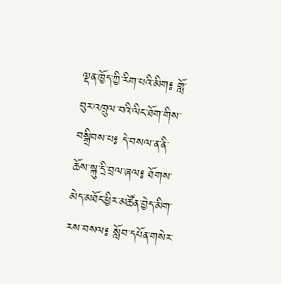ལྡན་ཁྱོད་ཀྱི་རིག་པའི་མིག༔ གློ་བུར་འཁྲུལ་བའི་ལིང་ཐོག་གིས་བསྒྲིབས་པ༔ དེ་བསལ་ན་ནི་ཆོས་སྐུ་དྲི་བྲལ་ཞལ༔ ཐོགས་མེད་མཐོང་ཕྱིར་མཚོན་བྱེད་མིག་རས་བསལ༔ སློབ་དཔོན་གསེར་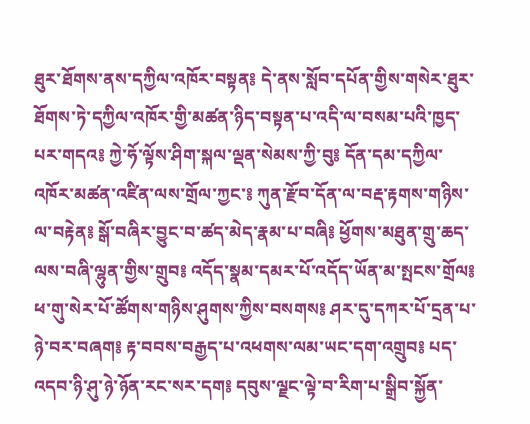ཐུར་ཐོགས་ནས་དཀྱིལ་འཁོར་བསྟན༔ དེ་ནས་སློབ་དཔོན་གྱིས་གསེར་ཐུར་ཐོགས་ཏེ་དཀྱིལ་འཁོར་གྱི་མཚན་ཉིད་བསྟན་པ་འདི་ལ་བསམ་པའི་ཁྱད་པར་གདའ༔ ཀྱེ་ཧོ་ལྟོས་ཤིག་སྐལ་ལྡན་སེམས་ཀྱི་བུ༔ དོན་དམ་དཀྱིལ་འཁོར་མཚན་འཛིན་ལས་གྲོལ་ཀྱང་༔ ཀུན་རྫོབ་དོན་ལ་བརྡ་རྟགས་གཉིས་ལ་བརྟེན༔ སྒོ་བཞིར་བྱུང་བ་ཚད་མེད་རྣམ་པ་བཞི༔ ཕྱོགས་མཐུན་གྲུ་ཆད་ལས་བཞི་ལྷུན་གྱིས་གྲུབ༔ འདོད་སྣམ་དམར་པོ་འདོད་ཡོན་མ་སྤངས་གྲོལ༔ ཕ་གུ་སེར་པོ་ཚོགས་གཉིས་ཤུགས་ཀྱིས་བསགས༔ ཤར་དུ་དཀར་པོ་དྲན་པ་ཉེ་བར་བཞག༔ རྟ་བབས་བརྒྱད་པ་འཕགས་ལམ་ཡང་དག་འགྲུབ༔ པད་འདབ་ཉི་ཤུ་ཉེ་ཉོན་རང་སར་དག༔ དབུས་ལྗང་ལྟེ་བ་རིག་པ་སྒྲིབ་སྐྱོན་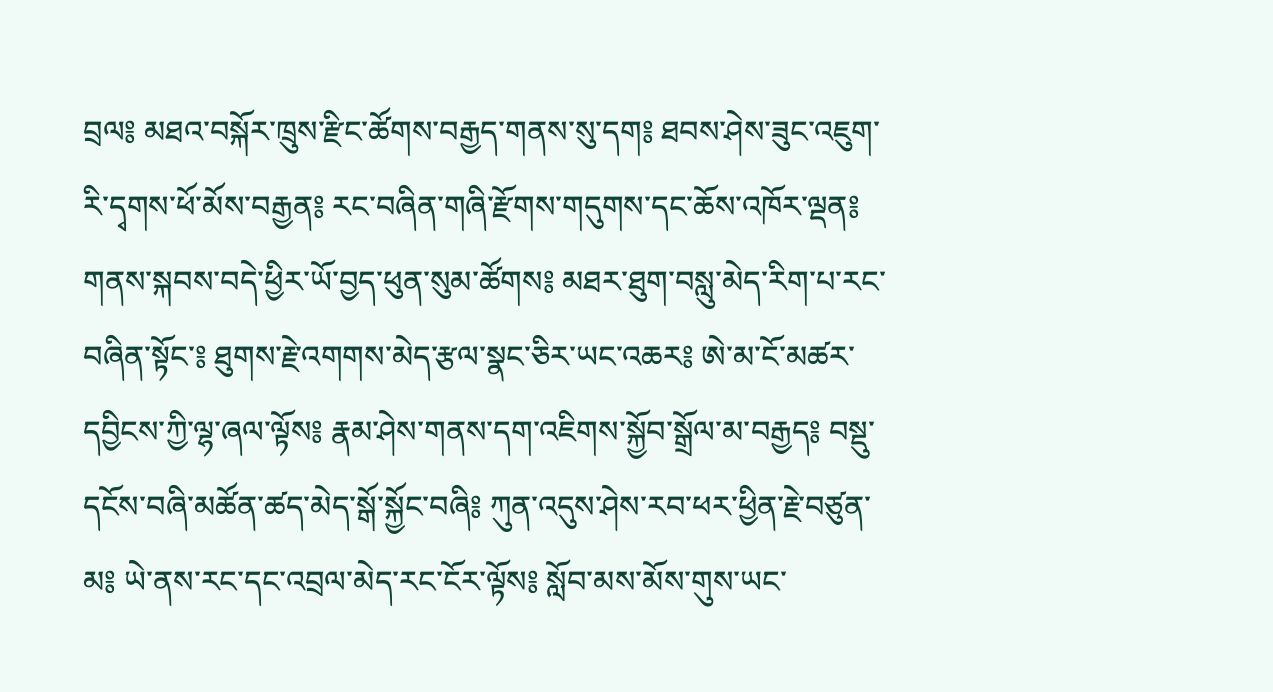བྲལ༔ མཐའ་བསྐོར་ཁྲུས་རྫིང་ཚོགས་བརྒྱད་གནས་སུ་དག༔ ཐབས་ཤེས་ཟུང་འཇུག་རི་དྭགས་ཕོ་མོས་བརྒྱན༔ རང་བཞིན་གཞི་རྫོགས་གདུགས་དང་ཆོས་འཁོར་ལྡན༔ གནས་སྐབས་བདེ་ཕྱིར་ཡོ་བྱད་ཕུན་སུམ་ཚོགས༔ མཐར་ཐུག་བསླུ་མེད་རིག་པ་རང་བཞིན་སྟོང་༔ ཐུགས་རྗེ་འགགས་མེད་རྩལ་སྣང་ཅིར་ཡང་འཆར༔ ཨེ་མ་ངོ་མཚར་དབྱིངས་ཀྱི་ལྷ་ཞལ་ལྟོས༔ རྣམ་ཤེས་གནས་དག་འཇིགས་སྐྱོབ་སྒྲོལ་མ་བརྒྱད༔ བསྡུ་དངོས་བཞི་མཚོན་ཚད་མེད་སྒོ་སྐྱོང་བཞི༔ ཀུན་འདུས་ཤེས་རབ་ཕར་ཕྱིན་རྗེ་བཙུན་མ༔ ཡེ་ནས་རང་དང་འབྲལ་མེད་རང་ངོར་ལྟོས༔ སློབ་མས་མོས་གུས་ཡང་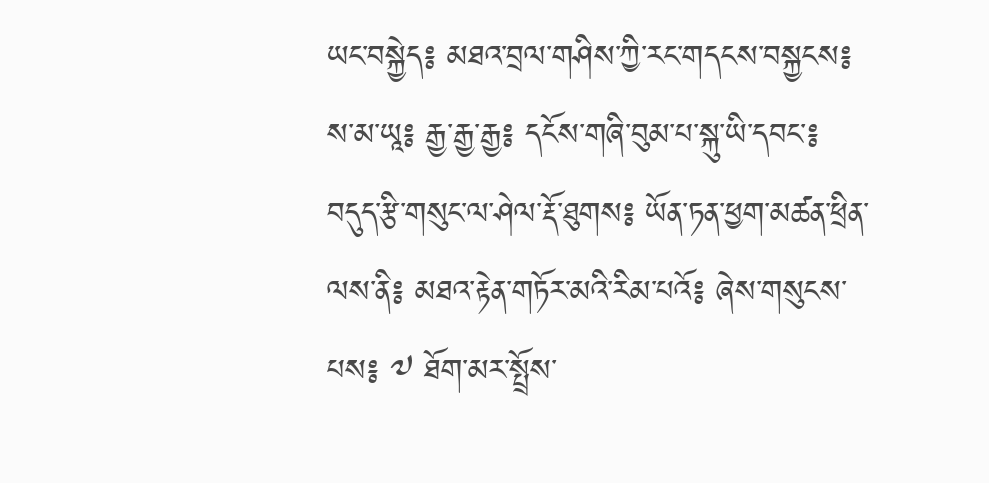ཡང་བསྐྱེད༔ མཐའ་བྲལ་གཤིས་ཀྱི་རང་གདངས་བསྐྱངས༔ ས་མ་ཡཱ༔ རྒྱ་རྒྱ་རྒྱ༔ དངོས་གཞི་བུམ་པ་སྐུ་ཡི་དབང་༔ བདུད་རྩི་གསུང་ལ་ཤེལ་རྡོ་ཐུགས༔ ཡོན་ཏན་ཕྱག་མཚན་ཕྲིན་ལས་ནི༔ མཐའ་རྟེན་གཏོར་མའི་རིམ་པའོ༔ ཞེས་གསུངས་པས༔ ༧ ཐོག་མར་སྤྲོས་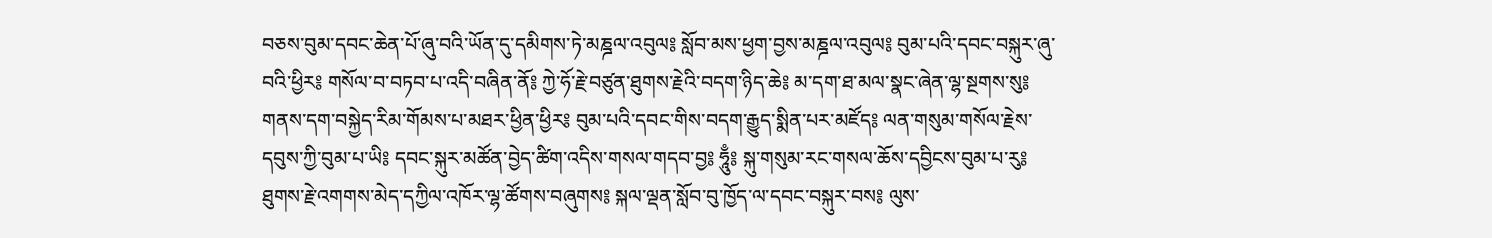བཅས་བུམ་དབང་ཆེན་པོ་ཞུ་བའི་ཡོན་དུ་དམིགས་ཏེ་མཎྜལ་འབུལ༔ སློབ་མས་ཕྱག་བྱས་མཎྜལ་འབུལ༔ བུམ་པའི་དབང་བསྐུར་ཞུ་བའི་ཕྱིར༔ གསོལ་བ་བཏབ་པ་འདི་བཞིན་ནོ༔ ཀྱེ་ཧོ་རྗེ་བཙུན་ཐུགས་རྗེའི་བདག་ཉིད་ཆེ༔ མ་དག་ཐ་མལ་སྣང་ཞེན་ལྷ་སྔགས་སུ༔ གནས་དག་བསྐྱེད་རིམ་གོམས་པ་མཐར་ཕྱིན་ཕྱིར༔ བུམ་པའི་དབང་གིས་བདག་རྒྱུད་སྨིན་པར་མཛོད༔ ལན་གསུམ་གསོལ་རྗེས་དབུས་ཀྱི་བུམ་པ་ཡི༔ དབང་སྐུར་མཚོན་བྱེད་ཚིག་འདིས་གསལ་གདབ་བྱ༔ ཧཱུྃ༔ སྐུ་གསུམ་རང་གསལ་ཆོས་དབྱིངས་བུམ་པ་རུ༔ ཐུགས་རྗེ་འགགས་མེད་དཀྱིལ་འཁོར་ལྷ་ཚོགས་བཞུགས༔ སྐལ་ལྡན་སློབ་བུ་ཁྱོད་ལ་དབང་བསྐུར་བས༔ ལུས་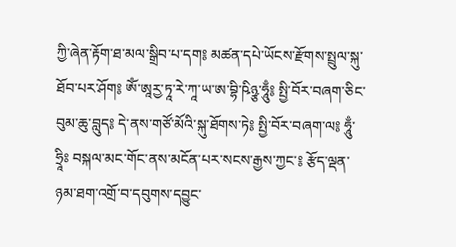ཀྱི་ཞེན་རྟོག་ཐ་མལ་སྒྲིབ་པ་དག༔ མཚན་དཔེ་ཡོངས་རྫོགས་སྤྲུལ་སྐུ་ཐོབ་པར་ཤོག༔ ཨོཾ་ཨཱརྱ་ཏཱ་རེ་ཀཱ་ཡ་ཨ་བྷི་ཥིཉྩ་ཧཱུྃ༔ སྤྱི་བོར་བཞག་ཅིང་བུམ་ཆུ་བླུད༔ དེ་ནས་གཙོ་མོའི་སྐུ་ཐོགས་ཏེ༔ སྤྱི་བོར་བཞག་ལ༔ ཧཱུྃ་ཧྲཱིཿ བསྐལ་མང་གོང་ནས་མངོན་པར་སངས་རྒྱས་ཀྱང་༔ རྩོད་ལྡན་ཉམ་ཐག་འགྲོ་བ་དབུགས་དབྱུང་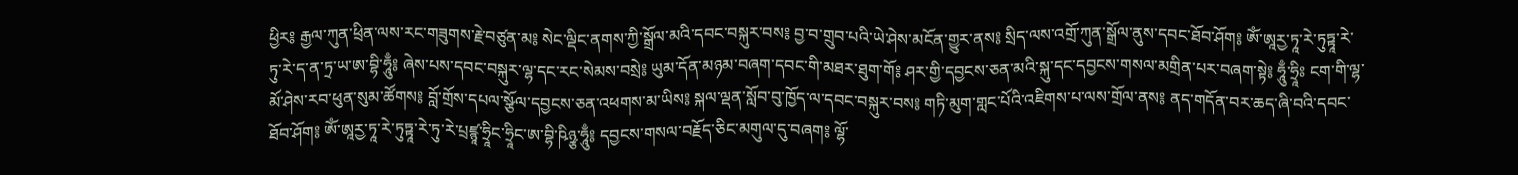ཕྱིར༔ རྒྱལ་ཀུན་ཕྲིན་ལས་རང་གཟུགས་རྗེ་བཙུན་མ༔ སེང་ལྡིང་ནགས་ཀྱི་སྒྲོལ་མའི་དབང་བསྐུར་བས༔ བྱ་བ་གྲུབ་པའི་ཡེ་ཤེས་མངོན་གྱུར་ནས༔ སྲིད་ལས་འགྲོ་ཀུན་སྒྲོལ་ནུས་དབང་ཐོབ་ཤོག༔ ཨོཾ་ཨཱརྱ་ཏཱ་རེ་ཏུཏྟཱ་རེ་ཏུ་རེ་ད་ན་ཏྲ་ཡ་ཨ་བྷི་ཧཱུྃ༔ ཞེས་པས་དབང་བསྐུར་ལྷ་དང་རང་སེམས་བསྲེ༔ ཡུམ་དོན་མཉམ་བཞག་དབང་གི་མཐར་ཐུག་གོ༔ ཤར་གྱི་དབྱངས་ཅན་མའི་སྐུ་དང་དབྱངས་གསལ་མགྲིན་པར་བཞག་སྟེ༔ ཧཱུྃ་ཧྲཱིཿ ངག་གི་ལྷ་མོ་ཤེས་རབ་ཕུན་སུམ་ཚོགས༔ བློ་གྲོས་དཔལ་སྩོལ་དབྱངས་ཅན་འཕགས་མ་ཡིས༔ སྐལ་ལྡན་སློབ་བུ་ཁྱོད་ལ་དབང་བསྐུར་བས༔ གཏི་མུག་གླང་པོའི་འཇིགས་པ་ལས་གྲོལ་ནས༔ ནད་གདོན་བར་ཆད་ཞི་བའི་དབང་ཐོབ་ཤོག༔ ཨོཾ་ཨཱརྱ་ཏཱ་རེ་ཏུཏྟཱ་རེ་ཏུ་རེ་པྲཛྙཱ་ཧྲཱིང་ཧྲཱིང་ཨ་བྷི་ཥིཉྩ་ཧཱུྃ༔ དབྱངས་གསལ་བརྗོད་ཅིང་མགུལ་དུ་བཞག༔ ལྷོ་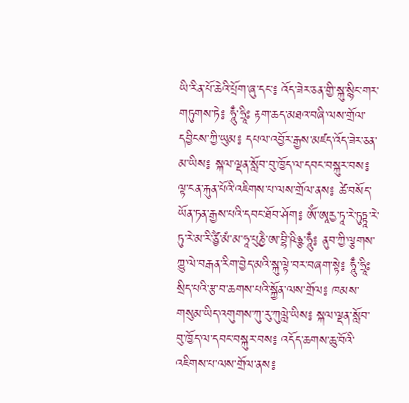ཡི་རིན་པོ་ཆེའི་པྲོག་ཞུ་དང་༔ འོད་ཟེར་ཅན་གྱི་སྐུ་སྙིང་གར་གཏུགས་ཏེ༔ ཧཱུྃ་ཧྲཱིཿ རྟག་ཆད་མཐའ་བཞི་ལས་གྲོལ་དབྱིངས་ཀྱི་ཡུམ༔ དཔལ་འབྱོར་རྒྱས་མཛད་འོད་ཟེར་ཅན་མ་ཡིས༔ སྐལ་ལྡན་སློབ་བུ་ཁྱོད་ལ་དབང་བསྐུར་བས༔ ལྟ་ངན་རྐུན་པོའི་འཇིགས་པ་ལས་གྲོལ་ནས༔ ཚེ་བསོད་ཡོན་ཏན་རྒྱས་པའི་དབང་ཐོབ་ཤོག༔ ཨོཾ་ཨཱརྱ་ཏཱ་རེ་ཏུཏྟཱ་རེ་ཏུ་རེ་མ་རི་ཙྱཻ་མཾ་མ་ཧཱ་པུཎྱཻ་ཨ་བྷི་ཥིཉྩ་ཧཱུྃ༔ ནུབ་ཀྱི་ལྕགས་ཀྱུ་ལེ་བརྒན་རིག་བྱེད་མའི་སྐུ་ལྟེ་བར་བཞག་སྟེ༔ ཧཱུྃ་ཧྲཱིཿ སྲིད་པའི་རྩ་བ་ཆགས་པའི་སྐྱོན་ལས་གྲོལ༔ ཁམས་གསུམ་ཡིད་འགུགས་ཀུ་རུ་ཀུལླེ་ཡིས༔ སྐལ་ལྡན་སློབ་བུ་ཁྱོད་ལ་དབང་བསྐུར་བས༔ འདོད་ཆགས་ཆུ་བོའི་འཇིགས་པ་ལས་གྲོལ་ནས༔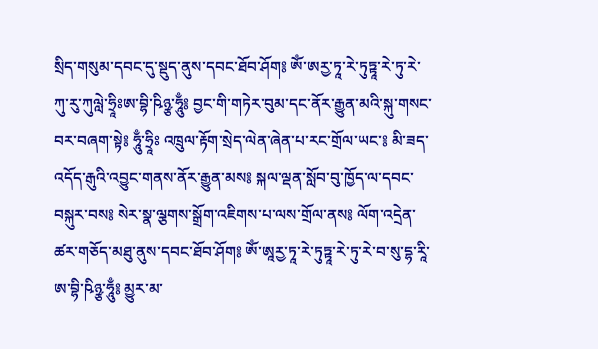སྲིད་གསུམ་དབང་དུ་སྡུད་ནུས་དབང་ཐོབ་ཤོག༔ ཨོཾ་ཨརྱ་ཏཱ་རེ་ཏུཏྟཱ་རེ་ཏུ་རེ་ཀུ་རུ་ཀུལླེ་ཧྲཱིཿཨ་བྷི་ཥིཉྩ་ཧཱུྃ༔ བྱང་གི་གཏེར་བུམ་དང་ནོར་རྒྱུན་མའི་སྐུ་གསང་བར་བཞག་སྟེ༔ ཧཱུྃ་ཧྲཱིཿ འཁྲུལ་རྟོག་སྲེད་ལེན་ཞེན་པ་རང་གྲོལ་ཡང་༔ མི་ཟད་འདོད་རྒུའི་འབྱུང་གནས་ནོར་རྒྱུན་མས༔ སྐལ་ལྡན་སློབ་བུ་ཁྱོད་ལ་དབང་བསྐུར་བས༔ སེར་སྣ་ལྕགས་སྒྲོག་འཇིགས་པ་ལས་གྲོལ་ནས༔ ལོག་འདྲེན་ཚར་གཅོད་མཐུ་ནུས་དབང་ཐོབ་ཤོག༔ ཨོཾ་ཨཱརྱ་ཏཱ་རེ་ཏུཏྟཱ་རེ་ཏུ་རེ་བ་སུ་དྷ་རཱི་ཨ་བྷི་ཥིཉྩ་ཧཱུྃ༔ མྱུར་མ་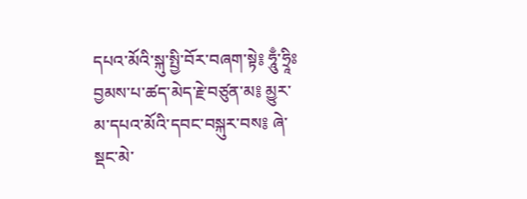དཔའ་མོའི་སྐུ་སྤྱི་བོར་བཞག་སྟེ༔ ཧཱུྃ་ཧྲཱིཿ བྱམས་པ་ཚད་མེད་རྗེ་བཙུན་མ༔ མྱུར་མ་དཔའ་མོའི་དབང་བསྐུར་བས༔ ཞེ་སྡང་མེ་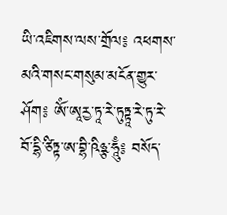ཡི་འཇིགས་ལས་གྲོལ༔ འཕགས་མའི་གསང་གསུམ་མངོན་གྱུར་ཤོག༔ ཨོཾ་ཨཱརྱ་ཏཱ་རེ་ཏུཏྟཱ་རེ་ཏུ་རེ་བོ་དྷི་ཙིཏྟ་ཨ་བྷི་ཥིཉྩ་ཧཱུྃ༔ བསོད་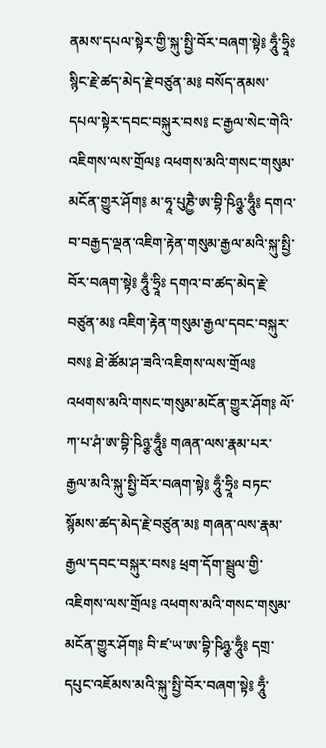ནམས་དཔལ་སྟེར་གྱི་སྐུ་སྤྱི་བོར་བཞག་སྟེ༔ ཧཱུྃ་ཧྲཱིཿ སྙིང་རྗེ་ཚད་མེད་རྗེ་བཙུན་མ༔ བསོད་ནམས་དཔལ་སྟེར་དབང་བསྐུར་བས༔ ང་རྒྱལ་སེང་གེའི་འཇིགས་ལས་གྲོལ༔ འཕགས་མའི་གསང་གསུམ་མངོན་གྱུར་ཤོག༔ མ་ཧཱ་པུཎྱཻ་ཨ་བྷི་ཥིཉྩ་ཧཱུྃ༔ དགའ་བ་བརྒྱད་ལྡན་འཇིག་རྟེན་གསུམ་རྒྱལ་མའི་སྐུ་སྤྱི་བོར་བཞག་སྟེ༔ ཧཱུྃ་ཧྲཱིཿ དགའ་བ་ཚད་མེད་རྗེ་བཙུན་མ༔ འཇིག་རྟེན་གསུམ་རྒྱལ་དབང་བསྐུར་བས༔ ཐེ་ཚོམ་ཤ་ཟའི་འཇིགས་ལས་གྲོལ༔ འཕགས་མའི་གསང་གསུམ་མངོན་གྱུར་ཤོག༔ ལོ་ཀ་པ་ཤཾ་ཨ་བྷི་ཥིཉྩ་ཧཱུྃ༔ གཞན་ལས་རྣམ་པར་རྒྱལ་མའི་སྐུ་སྤྱི་བོར་བཞག་སྟེ༔ ཧཱུྃ་ཧྲཱིཿ བཏང་སྙོམས་ཚད་མེད་རྗེ་བཙུན་མ༔ གཞན་ལས་རྣམ་རྒྱལ་དབང་བསྐུར་བས༔ ཕྲག་དོག་སྦྲུལ་གྱི་འཇིགས་ལས་གྲོལ༔ འཕགས་མའི་གསང་གསུམ་མངོན་གྱུར་ཤོག༔ བི་ཛ་ཡ་ཨ་བྷི་ཥིཉྩ་ཧཱུྃ༔ དགྲ་དཔུང་འཇོམས་མའི་སྐུ་སྤྱི་བོར་བཞག་སྟེ༔ ཧཱུྃ་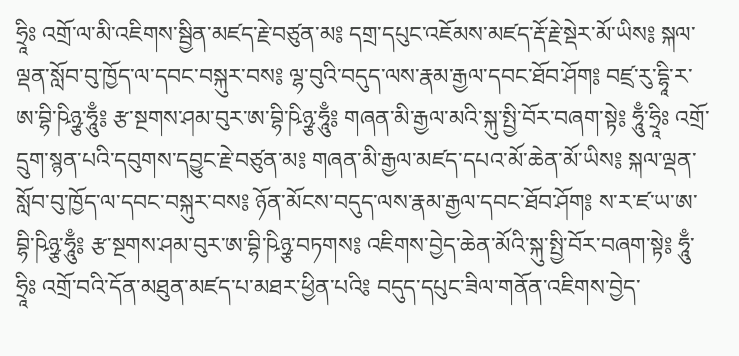ཧྲཱིཿ འགྲོ་ལ་མི་འཇིགས་སྦྱིན་མཛད་རྗེ་བཙུན་མ༔ དགྲ་དཔུང་འཇོམས་མཛད་རྡོ་རྗེ་སྡེར་མོ་ཡིས༔ སྐལ་ལྡན་སློབ་བུ་ཁྱོད་ལ་དབང་བསྐུར་བས༔ ལྷ་བུའི་བདུད་ལས་རྣམ་རྒྱལ་དབང་ཐོབ་ཤོག༔ བཛྲ་རུ་དྷཱི་ར་ཨ་བྷི་ཥིཉྩ་ཧཱུྃ༔ རྩ་སྔགས་ཤམ་བུར་ཨ་བྷི་ཥིཉྩ་ཧཱུྃ༔ གཞན་མི་རྒྱལ་མའི་སྐུ་སྤྱི་བོར་བཞག་སྟེ༔ ཧཱུྃ་ཧྲཱིཿ འགྲོ་དྲུག་སྙན་པའི་དབུགས་དབྱུང་རྗེ་བཙུན་མ༔ གཞན་མི་རྒྱལ་མཛད་དཔའ་མོ་ཆེན་མོ་ཡིས༔ སྐལ་ལྡན་སློབ་བུ་ཁྱོད་ལ་དབང་བསྐུར་བས༔ ཉོན་མོངས་བདུད་ལས་རྣམ་རྒྱལ་དབང་ཐོབ་ཤོག༔ ས་ར་ཛ་ཡ་ཨ་བྷི་ཥིཉྩ་ཧཱུྃ༔ རྩ་སྔགས་ཤམ་བུར་ཨ་བྷི་ཥིཉྩ་བཏགས༔ འཇིགས་བྱེད་ཆེན་མོའི་སྐུ་སྤྱི་བོར་བཞག་སྟེ༔ ཧཱུྃ་ཧྲཱིཿ འགྲོ་བའི་དོན་མཐུན་མཛད་པ་མཐར་ཕྱིན་པའི༔ བདུད་དཔུང་ཟིལ་གནོན་འཇིགས་བྱེད་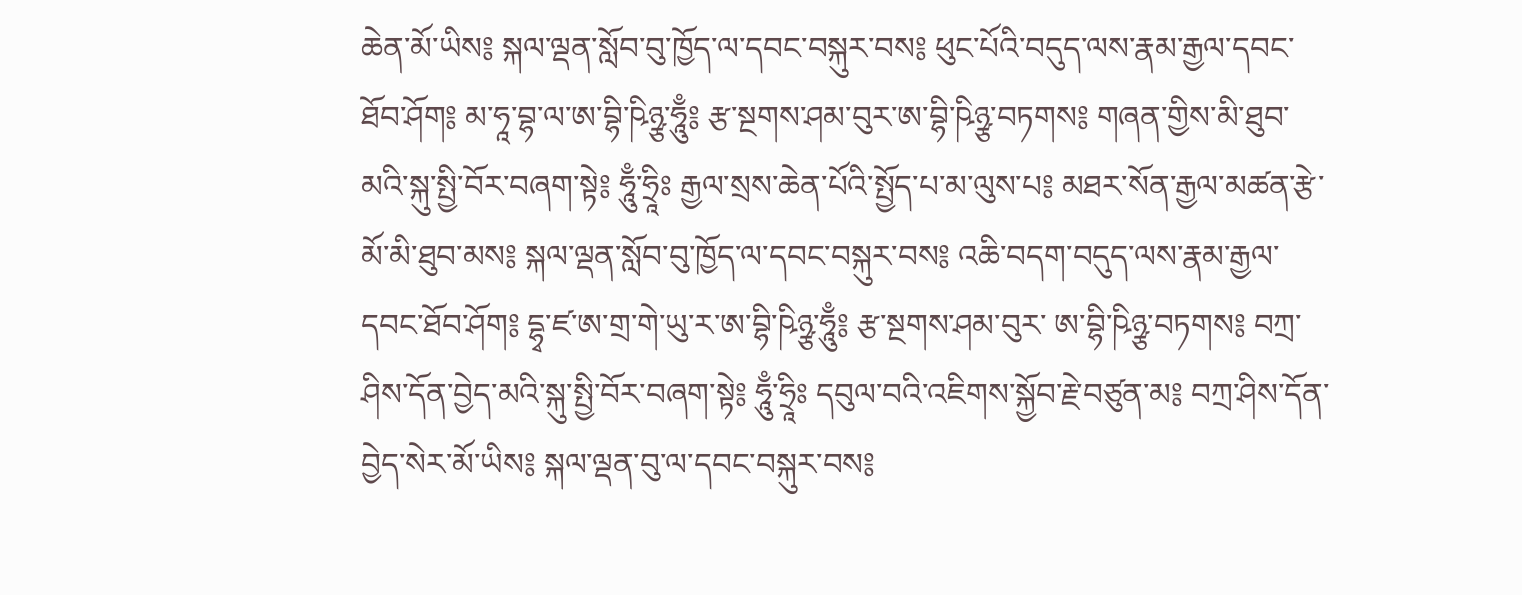ཆེན་མོ་ཡིས༔ སྐལ་ལྡན་སློབ་བུ་ཁྱོད་ལ་དབང་བསྐུར་བས༔ ཕུང་པོའི་བདུད་ལས་རྣམ་རྒྱལ་དབང་ཐོབ་ཤོག༔ མ་ཧཱ་བྷ་ལ་ཨ་བྷི་ཥིཉྩ་ཧཱུྃ༔ རྩ་སྔགས་ཤམ་བུར་ཨ་བྷི་ཥིཉྩ་བཏགས༔ གཞན་གྱིས་མི་ཐུབ་མའི་སྐུ་སྤྱི་བོར་བཞག་སྟེ༔ ཧཱུྃ་ཧྲཱིཿ རྒྱལ་སྲས་ཆེན་པོའི་སྤྱོད་པ་མ་ལུས་པ༔ མཐར་སོན་རྒྱལ་མཚན་རྩེ་མོ་མི་ཐུབ་མས༔ སྐལ་ལྡན་སློབ་བུ་ཁྱོད་ལ་དབང་བསྐུར་བས༔ འཆི་བདག་བདུད་ལས་རྣམ་རྒྱལ་དབང་ཐོབ་ཤོག༔ དྷྭ་ཛ་ཨ་གྲ་གེ་ཡུ་ར་ཨ་བྷི་ཥིཉྩ་ཧཱུྃ༔ རྩ་སྔགས་ཤམ་བུར་ ཨ་བྷི་ཥིཉྩ་བཏགས༔ བཀྲ་ཤིས་དོན་བྱེད་མའི་སྐུ་སྤྱི་བོར་བཞག་སྟེ༔ ཧཱུྃ་ཧྲཱིཿ དབུལ་བའི་འཇིགས་སྐྱོབ་རྗེ་བཙུན་མ༔ བཀྲ་ཤིས་དོན་བྱེད་སེར་མོ་ཡིས༔ སྐལ་ལྡན་བུ་ལ་དབང་བསྐུར་བས༔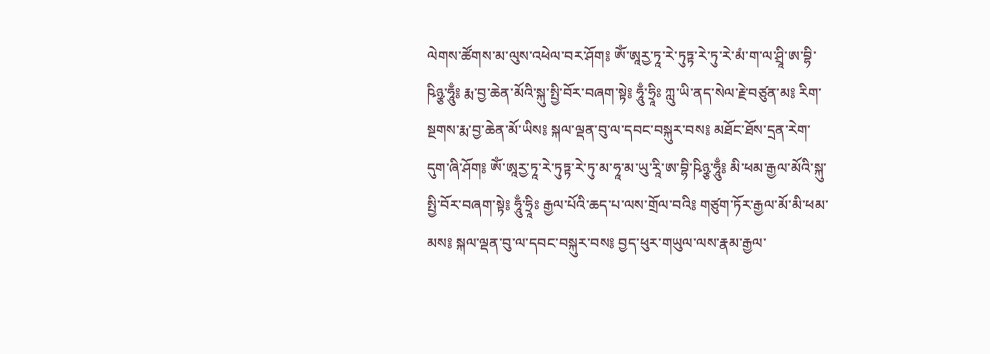ལེགས་ཚོགས་མ་ལུས་འཕེལ་བར་ཤོག༔ ཨོཾ་ཨཱརྱ་ཏཱ་རེ་ཏུཏྟ་རེ་ཏུ་རེ་མཾ་ག་ལ་ཤྲཱི་ཨ་བྷི་ཥིཉྩ་ཧཱུྃ༔ རྨ་བྱ་ཆེན་མོའི་སྐུ་སྤྱི་བོར་བཞག་སྟེ༔ ཧཱུྃ་ཧྲཱིཿ ཀླུ་ཡི་ནད་སེལ་རྗེ་བཙུན་མ༔ རིག་སྔགས་རྨ་བྱ་ཆེན་མོ་ཡིས༔ སྐལ་ལྡན་བུ་ལ་དབང་བསྐུར་བས༔ མཐོང་ཐོས་དྲན་རེག་དུག་ཞི་ཤོག༔ ཨོཾ་ཨཱརྱ་ཏཱ་རེ་ཏུཏྟ་རེ་ཏུ་མ་ཧཱ་མ་ཡུ་རཱི་ཨ་བྷི་ཥིཉྩ་ཧཱུྃ༔ མི་ཕམ་རྒྱལ་མོའི་སྐུ་སྤྱི་བོར་བཞག་སྟེ༔ ཧཱུྃ་ཧྲཱིཿ རྒྱལ་པོའི་ཆད་པ་ལས་གྲོལ་བའི༔ གཙུག་ཏོར་རྒྱལ་མོ་མི་ཕམ་མས༔ སྐལ་ལྡན་བུ་ལ་དབང་བསྐུར་བས༔ བྱད་ཕུར་གཡུལ་ལས་རྣམ་རྒྱལ་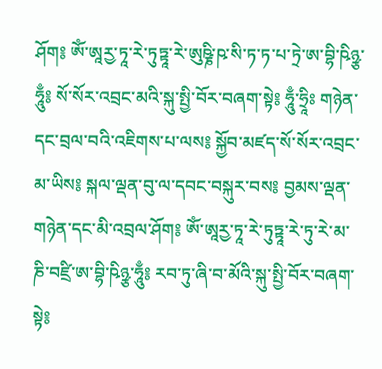ཤོག༔ ཨོཾ་ཨཱརྱ་ཏཱ་རེ་ཏུཏྟཱ་རེ་ཨུཥྞི་ཥ་སི་ཏ་ཏ་པ་ཏྲེ་ཨ་བྷི་ཥིཉྩ་ཧཱུྃ༔ སོ་སོར་འབྲང་མའི་སྐུ་སྤྱི་བོར་བཞག་སྟེ༔ ཧཱུྃ་ཧྲཱིཿ གཉེན་དང་བྲལ་བའི་འཇིགས་པ་ལས༔ སྐྱོབ་མཛད་སོ་སོར་འབྲང་མ་ཡིས༔ སྐལ་ལྡན་བུ་ལ་དབང་བསྐུར་བས༔ བྱམས་ལྡན་གཉེན་དང་མི་འབྲལ་ཤོག༔ ཨོཾ་ཨཱརྱ་ཏཱ་རེ་ཏུཏྟཱ་རེ་ཏུ་རེ་མ་ཎི་བཛྲི་ཨ་བྷི་ཥིཉྩ་ཧཱུྃ༔ རབ་ཏུ་ཞི་བ་མོའི་སྐུ་སྤྱི་བོར་བཞག་སྟེ༔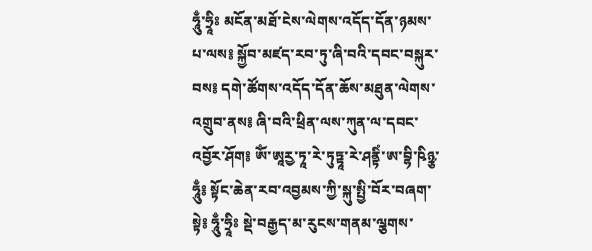ཧཱུྃ་ཧྲཱིཿ མངོན་མཐོ་ངེས་ལེགས་འདོད་དོན་ཉམས་པ་ལས༔ སྐྱོབ་མཛད་རབ་ཏུ་ཞི་བའི་དབང་བསྐུར་བས༔ དགེ་ཚོགས་འདོད་དོན་ཆོས་མཐུན་ལེགས་འགྲུབ་ནས༔ ཞི་བའི་ཕྲིན་ལས་ཀུན་ལ་དབང་འབྱོར་ཤོག༔ ཨོཾ་ཨཱརྱ་ཏཱ་རེ་ཏུཏྟཱ་རེ་ཤནྟིཾ་ཨ་བྷི་ཥིཉྩ་ཧཱུྃ༔ སྟོང་ཆེན་རབ་འབྱམས་ཀྱི་སྐུ་སྤྱི་བོར་བཞག་སྟེ༔ ཧཱུྃ་ཧྲཱིཿ སྡེ་བརྒྱད་མ་རུངས་གནམ་ལྕགས་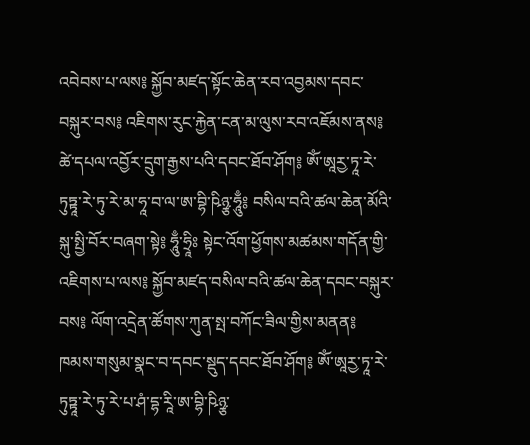འབེབས་པ་ལས༔ སྐྱོབ་མཛད་སྟོང་ཆེན་རབ་འབྱམས་དབང་བསྐུར་བས༔ འཇིགས་རུང་རྐྱེན་ངན་མ་ལུས་རབ་འཇོམས་ནས༔ ཚེ་དཔལ་འབྱོར་དྲུག་རྒྱས་པའི་དབང་ཐོབ་ཤོག༔ ཨོཾ་ཨཱརྱ་ཏཱ་རེ་ཏུཏྟཱ་རེ་ཏུ་རེ་མ་ཧཱ་བ་ལ་ཨ་བྷི་ཥིཉྩ་ཧཱུྃ༔ བསིལ་བའི་ཚལ་ཆེན་མོའི་སྐུ་སྤྱི་བོར་བཞག་སྟེ༔ ཧཱུྃ་ཧྲཱིཿ སྟེང་འོག་ཕྱོགས་མཚམས་གདོན་གྱི་འཇིགས་པ་ལས༔ སྐྱོབ་མཛད་བསིལ་བའི་ཚལ་ཆེན་དབང་བསྐུར་བས༔ ལོག་འདྲེན་ཚོགས་ཀུན་སྤ་བཀོང་ཟིལ་གྱིས་མནན༔ ཁམས་གསུམ་སྣང་བ་དབང་སྡུད་དབང་ཐོབ་ཤོག༔ ཨོཾ་ཨཱརྱ་ཏཱ་རེ་ཏུཏྟཱ་རེ་ཏུ་རེ་པ་ཤཾ་དྷ་རཱི་ཨ་བྷི་ཥིཉྩ་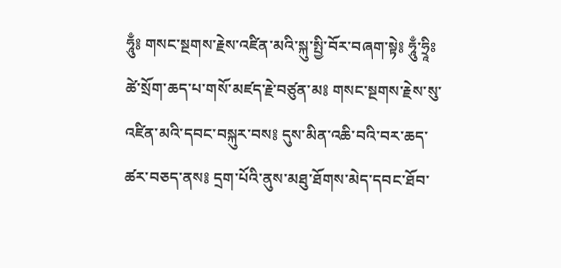ཧཱུྃ༔ གསང་སྔགས་རྗེས་འཛིན་མའི་སྐུ་སྤྱི་བོར་བཞག་སྟེ༔ ཧཱུྃ་ཧྲཱིཿ ཚེ་སྲོག་ཆད་པ་གསོ་མཛད་རྗེ་བཙུན་མ༔ གསང་སྔགས་རྗེས་སུ་འཛིན་མའི་དབང་བསྐུར་བས༔ དུས་མིན་འཆི་བའི་བར་ཆད་ཚར་བཅད་ནས༔ དྲག་པོའི་ནུས་མཐུ་ཐོགས་མེད་དབང་ཐོབ་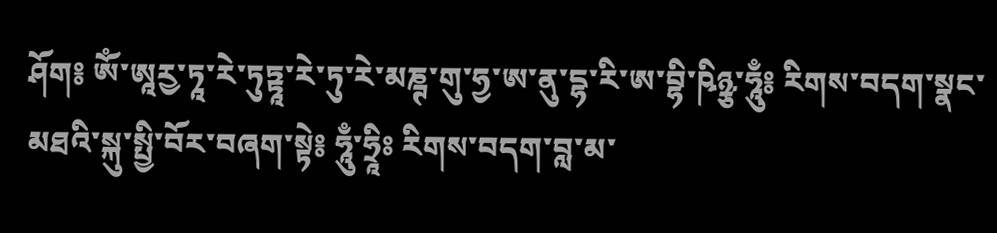ཤོག༔ ཨོཾ་ཨཱརྱ་ཏཱ་རེ་ཏུཏྟཱ་རེ་ཏུ་རེ་མཎྚ་གུ་ཧྱ་ཨ་ནུ་དྷ་རི་ཨ་བྷི་ཥིཉྩ་ཧཱུྃ༔ རིགས་བདག་སྣང་མཐའི་སྐུ་སྤྱི་བོར་བཞག་སྟེ༔ ཧཱུྃ་ཧྲཱིཿ རིགས་བདག་བླ་མ་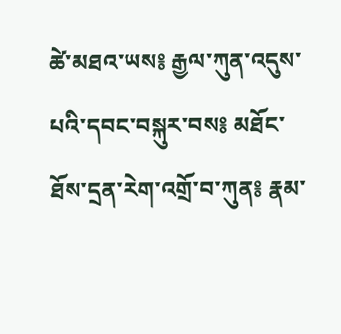ཚེ་མཐའ་ཡས༔ རྒྱལ་ཀུན་འདུས་པའི་དབང་བསྐུར་བས༔ མཐོང་ཐོས་དྲན་རེག་འགྲོ་བ་ཀུན༔ རྣམ་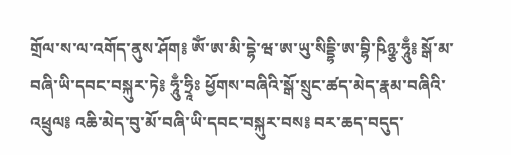གྲོལ་ས་ལ་འགོད་ནུས་ཤོག༔ ཨོཾ་ཨ་མི་དྷེ་ཝ་ཨ་ཡུ་སིདྡྷི་ཨ་བྷི་ཥིཉྩ་ཧཱུྃ༔ སྒོ་མ་བཞི་ཡི་དབང་བསྐུར་ཏེ༔ ཧཱུྃ་ཧྲཱིཿ ཕྱོགས་བཞིའི་སྒོ་སྲུང་ཚད་མེད་རྣམ་བཞིའི་འཕྲུལ༔ འཆི་མེད་བུ་མོ་བཞི་ཡི་དབང་བསྐུར་བས༔ བར་ཆད་བདུད་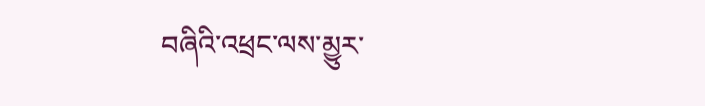བཞིའི་འཕྲང་ལས་མྱུར་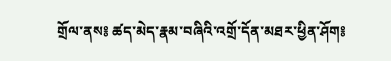གྲོལ་ནས༔ ཚད་མེད་རྣམ་བཞིའི་འགྲོ་དོན་མཐར་ཕྱིན་ཤོག༔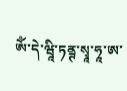ཨོཾ་དེ་ཝཱི་ཏནྚ་སྭཱ་ཧཱ་ཨ་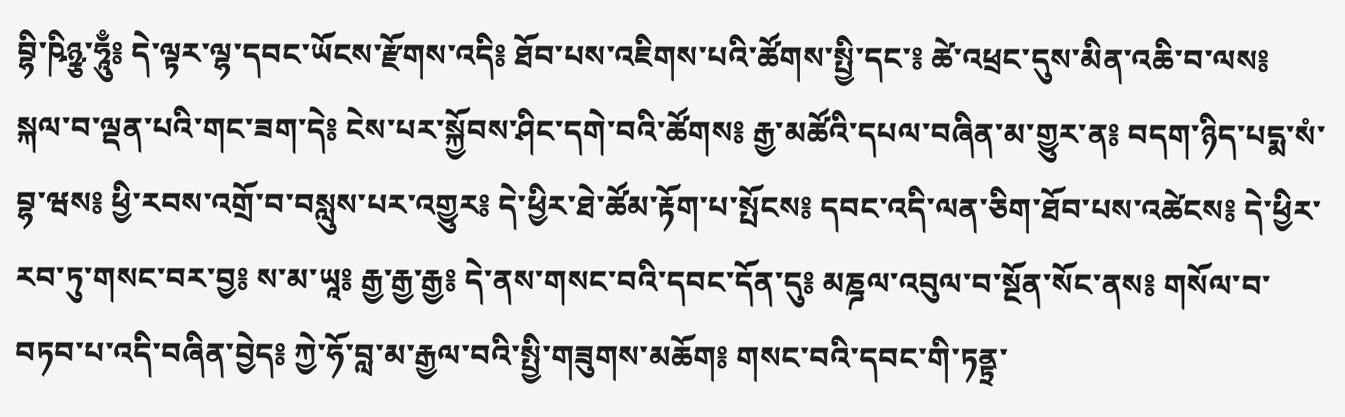བྷི་ཥིཉྩ་ཧཱུྃ༔ དེ་ལྟར་ལྷ་དབང་ཡོངས་རྫོགས་འདི༔ ཐོབ་པས་འཇིགས་པའི་ཚོགས་སྤྱི་དང་༔ ཚེ་འཕྲང་དུས་མིན་འཆི་བ་ལས༔ སྐལ་བ་ལྡན་པའི་གང་ཟག་དེ༔ ངེས་པར་སྐྱོབས་ཤིང་དགེ་བའི་ཚོགས༔ རྒྱ་མཚོའི་དཔལ་བཞིན་མ་གྱུར་ན༔ བདག་ཉིད་པདྨ་སཾ་བྷ་ཝས༔ ཕྱི་རབས་འགྲོ་བ་བསླུས་པར་འགྱུར༔ དེ་ཕྱིར་ཐེ་ཚོམ་རྟོག་པ་སྤོངས༔ དབང་འདི་ལན་ཅིག་ཐོབ་པས་འཚེངས༔ དེ་ཕྱིར་རབ་ཏུ་གསང་བར་བྱ༔ ས་མ་ཡཱ༔ རྒྱ་རྒྱ་རྒྱ༔ དེ་ནས་གསང་བའི་དབང་དོན་དུ༔ མཎྜལ་འབུལ་བ་སྔོན་སོང་ནས༔ གསོལ་བ་བཏབ་པ་འདི་བཞིན་བྱེད༔ ཀྱེ་ཧོ་བླ་མ་རྒྱལ་བའི་སྤྱི་གཟུགས་མཆོག༔ གསང་བའི་དབང་གི་ཏནྟྲ་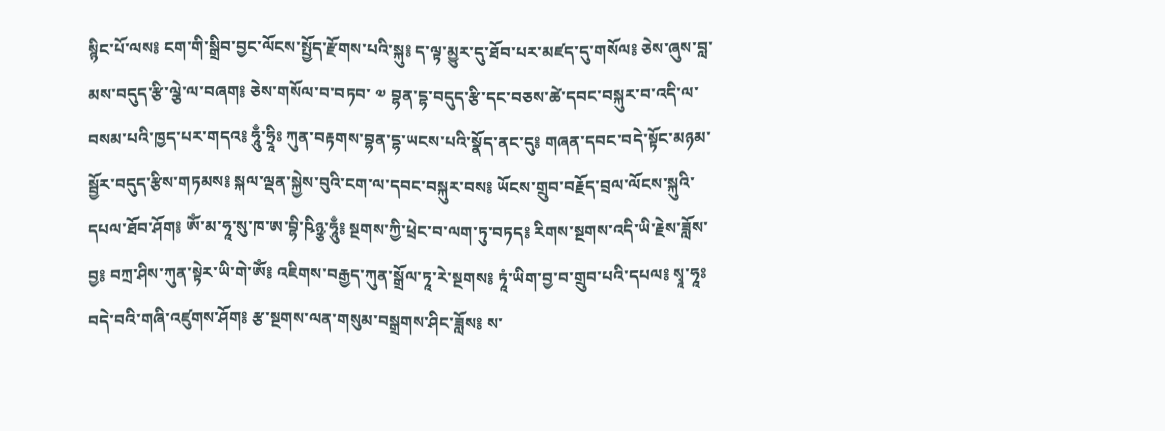སྙིང་པོ་ལས༔ ངག་གི་སྒྲིབ་བྱང་ལོངས་སྤྱོད་རྫོགས་པའི་སྐུ༔ ད་ལྟ་མྱུར་དུ་ཐོབ་པར་མཛད་དུ་གསོལ༔ ཅེས་ཞུས་བླ་མས་བདུད་རྩི་ལྕེ་ལ་བཞག༔ ཅེས་གསོལ་བ་བཏབ་ ༧ བྷན་དྷ་བདུད་རྩི་དང་བཅས་ཚེ་དབང་བསྐུར་བ་འདི་ལ་བསམ་པའི་ཁྱད་པར་གདའ༔ ཧཱུྃ་ཧྲཱིཿ ཀུན་བརྟགས་བྷན་དྷ་ཡངས་པའི་སྣོད་ནང་དུ༔ གཞན་དབང་བདེ་སྟོང་མཉམ་སྦྱོར་བདུད་རྩིས་གཏམས༔ སྐལ་ལྡན་སྐྱེས་བུའི་ངག་ལ་དབང་བསྐུར་བས༔ ཡོངས་གྲུབ་བརྗོད་བྲལ་ལོངས་སྐུའི་དཔལ་ཐོབ་ཤོག༔ ཨོཾ་མ་ཧཱ་སུ་ཁ་ཨ་བྷི་ཥིཉྩ་ཧཱུྃ༔ སྔགས་ཀྱི་ཕྲེང་བ་ལག་ཏུ་བཏད༔ རིགས་སྔགས་འདི་ཡི་རྗེས་ཟློས་བྱ༔ བཀྲ་ཤིས་ཀུན་སྟེར་ཡི་གེ་ཨོཾ༔ འཇིགས་བརྒྱད་ཀུན་སྒྲོལ་ཏཱ་རེ་སྔགས༔ ཏཱཾ་ཡིག་བྱ་བ་གྲུབ་པའི་དཔལ༔ སྭཱ་ཧཱཿབདེ་བའི་གཞི་འཛུགས་ཤོག༔ རྩ་སྔགས་ལན་གསུམ་བསྒྲགས་ཤིང་ཟློས༔ ས་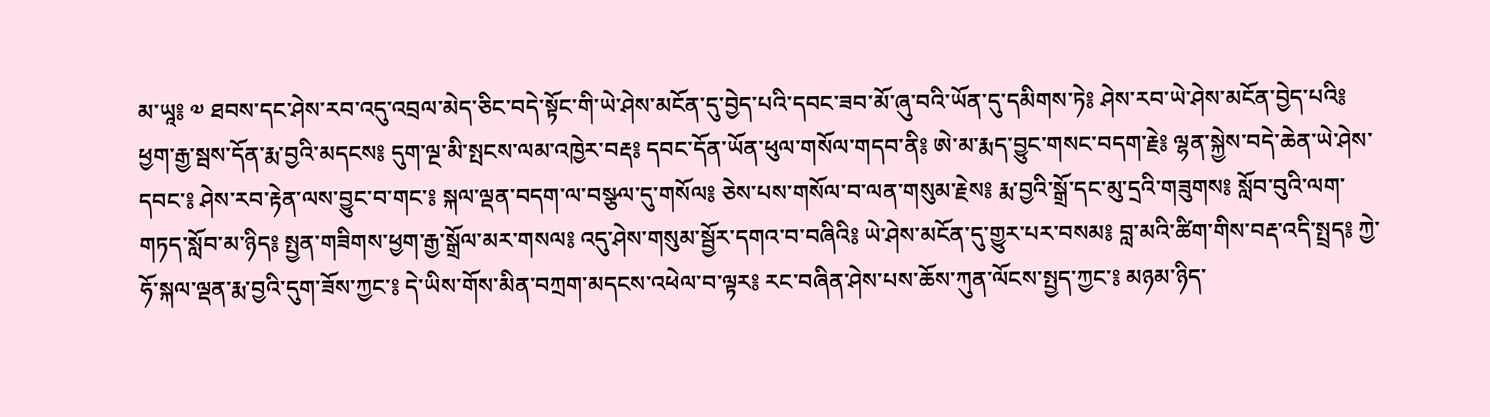མ་ཡཱ༔ ༧ ཐབས་དང་ཤེས་རབ་འདུ་འབྲལ་མེད་ཅིང་བདེ་སྟོང་གི་ཡེ་ཤེས་མངོན་དུ་བྱེད་པའི་དབང་ཟབ་མོ་ཞུ་བའི་ཡོན་དུ་དམིགས་ཏེ༔ ཤེས་རབ་ཡེ་ཤེས་མངོན་བྱེད་པའི༔ ཕྱག་རྒྱ་སྦས་དོན་རྨ་བྱའི་མདངས༔ དུག་ལྔ་མི་སྤངས་ལམ་འཁྱེར་བརྡ༔ དབང་དོན་ཡོན་ཕུལ་གསོལ་གདབ་ནི༔ ཨེ་མ་རྨད་བྱུང་གསང་བདག་རྗེ༔ ལྷན་སྐྱེས་བདེ་ཆེན་ཡེ་ཤེས་དབང་༔ ཤེས་རབ་རྟེན་ལས་བྱུང་བ་གང་༔ སྐལ་ལྡན་བདག་ལ་བསྩལ་དུ་གསོལ༔ ཅེས་པས་གསོལ་བ་ལན་གསུམ་རྗེས༔ རྨ་བྱའི་སྒྲོ་དང་མུ་དྲའི་གཟུགས༔ སློབ་བུའི་ལག་གཏད་སློབ་མ་ཉིད༔ སྤྱན་གཟིགས་ཕྱག་རྒྱ་སྒྲོལ་མར་གསལ༔ འདུ་ཤེས་གསུམ་སྦྱོར་དགའ་བ་བཞིའི༔ ཡེ་ཤེས་མངོན་དུ་གྱུར་པར་བསམ༔ བླ་མའི་ཚིག་གིས་བརྡ་འདི་སྤྲད༔ ཀྱེ་ཧོ་སྐལ་ལྡན་རྨ་བྱའི་དུག་ཟོས་ཀྱང་༔ དེ་ཡིས་གོས་མིན་བཀྲག་མདངས་འཕེལ་བ་ལྟར༔ རང་བཞིན་ཤེས་པས་ཆོས་ཀུན་ལོངས་སྤྱད་ཀྱང་༔ མཉམ་ཉིད་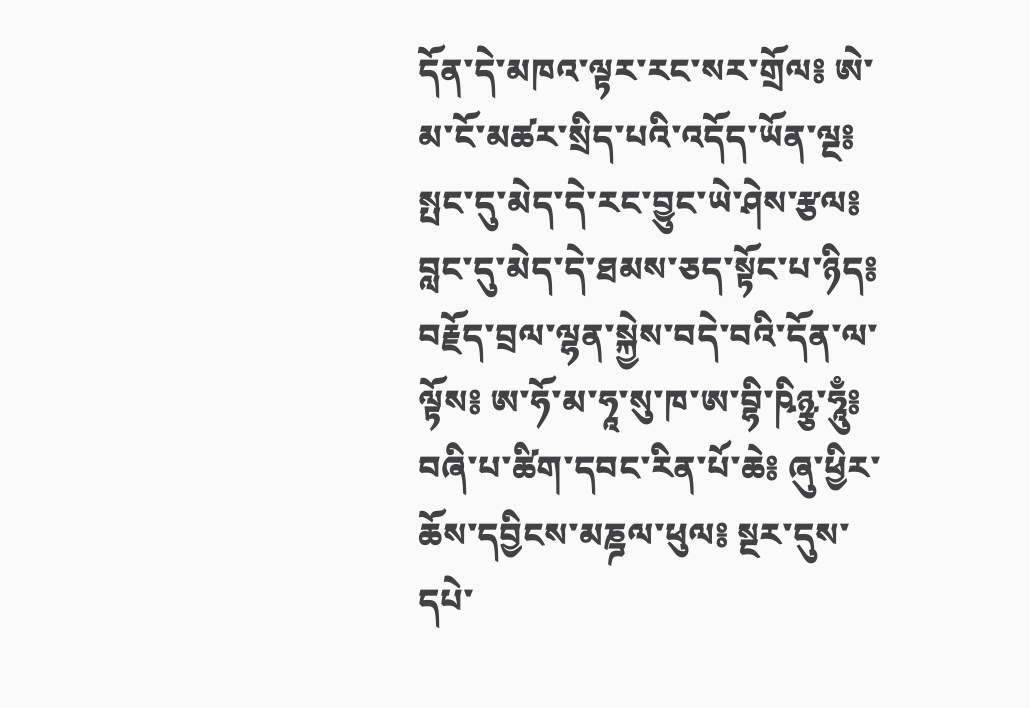དོན་དེ་མཁའ་ལྟར་རང་སར་གྲོལ༔ ཨེ་མ་ངོ་མཚར་སྲིད་པའི་འདོད་ཡོན་ལྔ༔ སྤང་དུ་མེད་དེ་རང་བྱུང་ཡེ་ཤེས་རྩལ༔ བླང་དུ་མེད་དེ་ཐམས་ཅད་སྟོང་པ་ཉིད༔ བརྗོད་བྲལ་ལྷན་སྐྱེས་བདེ་བའི་དོན་ལ་ལྟོས༔ ཨ་ཧོ་མ་ཧཱ་སུ་ཁ་ཨ་བྷི་ཥིཉྩ་ཧཱུྃ༔ བཞི་པ་ཚིག་དབང་རིན་པོ་ཆེ༔ ཞུ་ཕྱིར་ཆོས་དབྱིངས་མཎྜལ་ཕུལ༔ སྔར་དུས་དཔེ་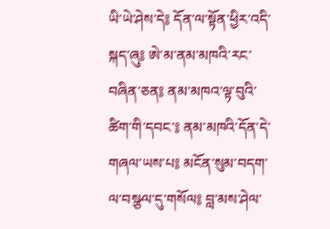ཡི་ཡེ་ཤེས་དེ༔ དོན་ལ་སྟོན་ཕྱིར་འདི་སྐད་ཞུ༔ ཨེ་མ་ནམ་མཁའི་རང་བཞིན་ཅན༔ ནམ་མཁའ་ལྟ་བུའི་ཚིག་གི་དབང་༔ ནམ་མཁའི་དོན་དེ་གཞལ་ཡས་པ༔ མངོན་སུམ་བདག་ལ་བསྩལ་དུ་གསོལ༔ བླ་མས་ཤེལ་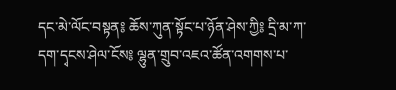དང་མེ་ལོང་བསྟན༔ ཆོས་ཀུན་སྟོང་པ་ཉོན་ཤེས་ཀྱི༔ དྲི་མ་ཀ་དག་དྭངས་ཤེལ་ངོས༔ ལྷུན་གྲུབ་འཇའ་ཚོན་འགགས་པ་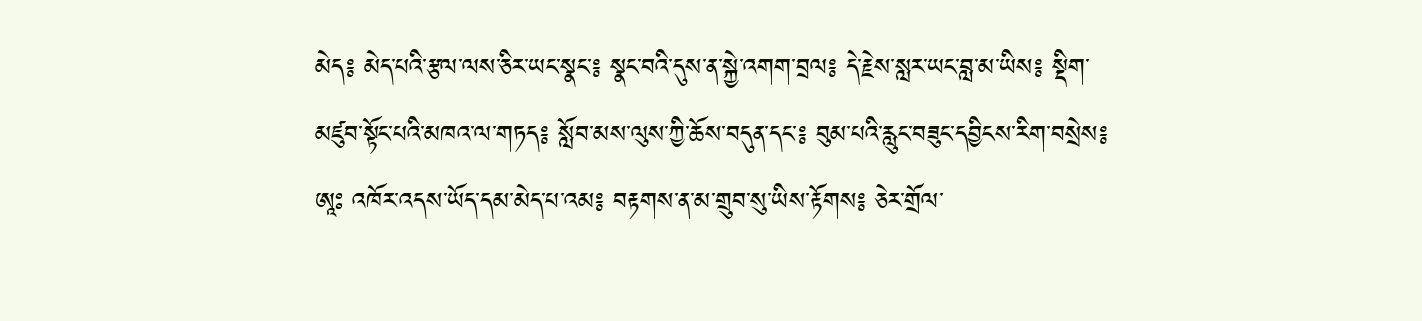མེད༔ མེད་པའི་རྩལ་ལས་ཅིར་ཡང་སྣང་༔ སྣང་བའི་དུས་ན་སྐྱེ་འགག་བྲལ༔ དེ་རྗེས་སླར་ཡང་བླ་མ་ཡིས༔ སྡིག་མཛུབ་སྟོང་པའི་མཁའ་ལ་གཏད༔ སློབ་མས་ལུས་ཀྱི་ཆོས་བདུན་དང་༔ བུམ་པའི་རླུང་བཟུང་དབྱིངས་རིག་བསྲེས༔ ཨཱཿ འཁོར་འདས་ཡོད་དམ་མེད་པ་འམ༔ བརྟགས་ན་མ་གྲུབ་སུ་ཡིས་རྟོགས༔ ཅེར་གྲོལ་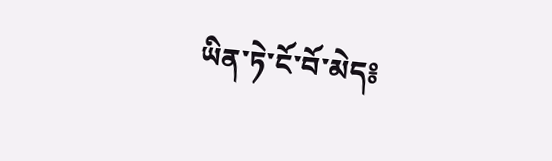ཡིན་ཏེ་ངོ་བོ་མེད༔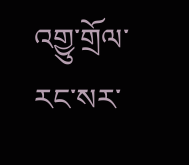འགྱུ་གྲོལ་རང་སར་